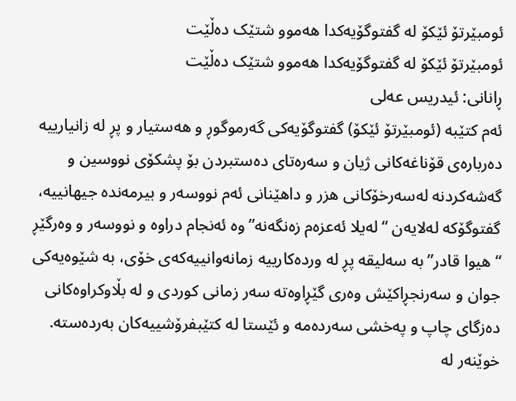ئومبێرتۆ ئێکۆ لە گفتوگۆیەکدا هەموو شتێک دەڵێت
ئومبێرتۆ ئێکۆ لە گفتوگۆیەکدا هەموو شتێک دەڵێت
ڕانانی: ئیدریس عەلی
ئەم کتێبە (ئومبێرتۆ ئێکۆ) گفتوگۆیەکی گەرموگوڕ و هەستیار و پڕ لە زانیارییە دەربارەی قۆناغەکانی ژیان و سەرەتای دەستبردن بۆ پشکۆی نووسین و گەشەکردنە لەسەرخۆکانی هزر و داهێنانی ئەم نووسەر و بیرمەندە جیهانییە، گفتوگۆکە لەلایەن “لەیلا ئەعزەم زەنگەنە”وە ئەنجام دراوە و نووسەر و وەرگێڕ “هیوا قادر” بە سەلیقە پڕ لە وردەکارییە زمانەوانییەکەی خۆی، بە شێوەیەکی جوان و سەرنجڕاکێش وەری گێڕاوەتە سەر زمانی کوردی و لە بڵاوکراوەکانی دەزگای چاپ و پەخشی سەردەمە و ئێستا لە کتێبفرۆشییەکان بەردەستە.
خوێنەر لە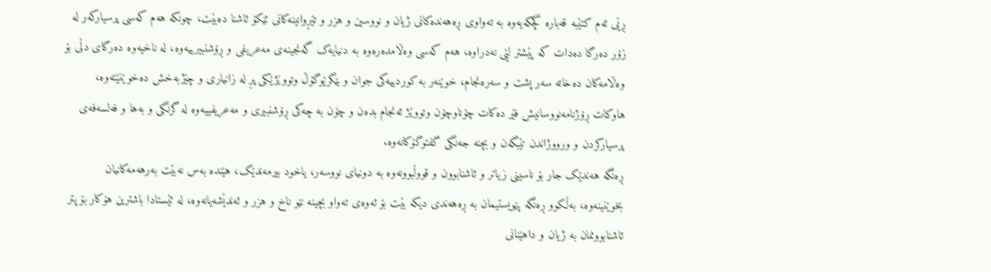ڕێی ئەم کتێبە قەبارە گچکەیەوە بە تەواوی ڕەهەندەکانی ژیان و نووسین و هزر و تێڕوانینەکانی ئێکۆ ئاشنا دەبێت، چونکە هەم کەسی پرسیارکەر لە زۆر دەرگا دەدات کە پێشتر لێی نەدراوە، هەم کەسی وەڵامدەرەوە بە دنیایەک گەنجینەی مەعریفی و ڕۆشنبیرییەوە، لە ناخیەوە دەرگای دڵی بۆ وەڵامەکان دەخاتە سەر پشت و سەرەنجام، خوێنەر بە کوردییەکی جوان و بێگرێوگۆڵ وتووێژێکی پڕ لە زانیاری و چێژبەخش دەخوێنێتەوە، هاوکات ڕۆژنامەنووسانیش فێر دەکات چۆناوچۆن وتووێژ ئەنجام بدەن و چۆن بە چەکی ڕۆشنبیری و مەعریفییەوە لە گرنگی و بەها و فەلسەفەی پرسیارکردن و ورووژاندن تێبگەن و بچنە جەنگی گفتوگۆکانەوە.
ڕەنگە هەندێک جار بۆ ناسینی زیاتر و ئاشنابوون و قووڵبوونەوە بە دونیای نووسەر، یاخود بیرمەندێک، هێندە بەس نەبێت بەرهەمەکانیان بخوێنینەوە، بەڵکوو ڕەنگە پێویستیمان بە ڕەهەندی دیکە بێت بۆ ئەوەی تەواو بچینە نێو ناخ و هزر و ئەندێشەیانەوە، لە ئێستادا باشترین هۆکار بۆ پتر ئاشنابوونمان بە ژیان و داهێنانی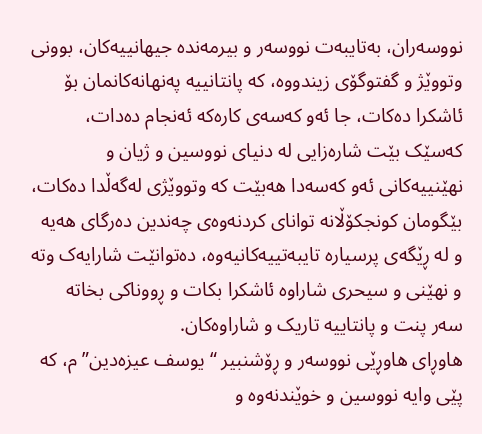نووسەران، بەتایبەت نووسەر و بیرمەندە جیهانییەکان، بوونی وتووێژ و گفتوگۆی زیندووە، کە پانتانییە پەنهانەکانمان بۆ ئاشکرا دەکات، جا ئەو کەسەی کارەکە ئەنجام دەدات، کەسێک بێت شارەزایی لە دنیای نووسین و ژیان و نهێنییەکانی ئەو کەسەدا هەبێت کە وتووێژی لەگەڵدا دەکات، بێگومان کونجکۆڵانە توانای کردنەوەی چەندین دەرگای هەیە و لە ڕێگەی پرسیارە تایبەتییەکانیەوە، دەتوانێت شارایەک وتە و نهێنی و سیحری شاراوە ئاشکرا بکات و ڕووناکی بخاتە سەر پنت و پانتاییە تاریک و شاراوەکان.
هاوڕای هاوڕێی نووسەر و ڕۆشنبیر “یوسف عیزەدین”م، کە پێی وایە نووسین و خوێندنەوە و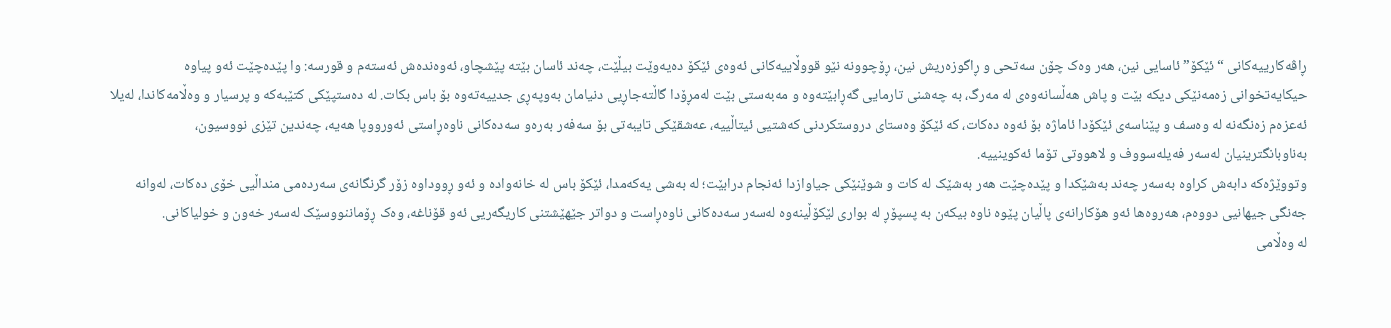ڕاڤەکارییەکانی “ئێکۆ” ئاسایی نین، هەر وەک چۆن سەتحی و ڕاگوزەریش نین، ڕۆچوونە نێو قووڵاییەکانی ئەوەی ئێکۆ دەیەوێت بیڵێت، چەند ئاسان بێتە پێشچاو، ئەوەندەش ئەستەم و قورسە: وا پێدەچێت ئەو پیاوە حیکایەتخوانی زەمەنێکی دیکە بێت و پاش هەڵسانەوەی لە مەرگ، بە چەشنی تارمایی گەڕابێتەوە و مەبەستی بێت لەمڕۆدا گاڵتەجاڕیی دنیامان بەوپەڕی جدییەتەوە بۆ باس بکات. لە دەستپێکی کتێبەکە و پرسیار و وەڵامەکاندا، لەیلا ئەعزەم زەنگەنە لە وەسف و پێناسەی ئێکۆدا ئاماژە بۆ ئەوە دەکات، کە ئێکۆ وەستای دروستکردنی کەشتیی ئیتاڵییە، عەشقێکی تایبەتی بۆ سەفەر بەرەو سەدەکانی ناوەڕاستی ئەورووپا هەیە، چەندین تێزی نووسیون، بەناوبانگترینیان لەسەر فەیلەسووف و لاهووتی تۆما ئەکوینییە.
وتووێژەکە دابەش کراوە بەسەر چەند بەشێکدا و پێدەچێت هەر بەشێک لە کات و شوێنێکی جیاوازدا ئەنجام درابێت؛ لە بەشی یەکەمدا، ئێکۆ باس لە خانەوادە و ئەو ڕووداوە زۆر گرنگانەی سەردەمی منداڵیی خۆی دەکات، لەوانە جەنگی جیهانیی دووەم، هەروەها ئەو هۆکارانەی پاڵیان پێوە ناوە بیکەن بە پسپۆڕ لە بواری لێکۆڵینەوە لەسەر سەدەکانی ناوەڕاست و دواتر جێهێشتنی کاریگەریی ئەو قۆناغە، وەک ڕۆماننووسێک لەسەر خەون و خولیاکانی.
لە وەڵامی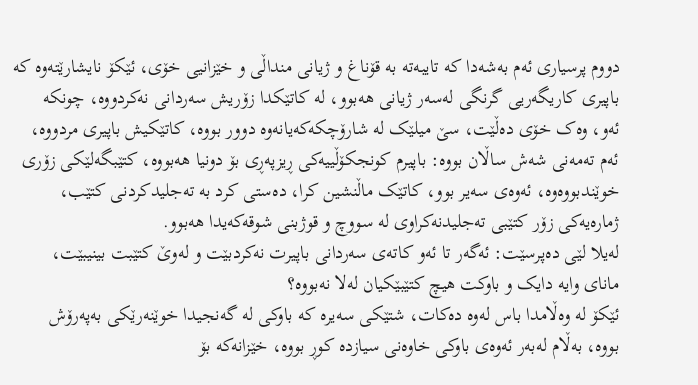دووم پرسیاری ئەم بەشەدا کە تایبەتە بە قۆناغ و ژیانی منداڵی و خێزانیی خۆی، ئێکۆ نایشارێتەوە کە باپیری کاریگەریی گرنگی لەسەر ژیانی هەبوو، لە کاتێکدا زۆریش سەردانی نەکردووە، چونکە ئەو، وەک خۆی دەڵێت، سێ میلێک لە شارۆچکەکەیانەوە دوور بووە، کاتێکیش باپیری مردووە، ئەم تەمەنی شەش ساڵان بووە: باپیرم کونجکۆڵییەکی ڕیزپەڕی بۆ دونیا هەبووە، کتێبگەلێکی زۆری خوێندبووەوە، ئەوەی سەیر بوو، کاتێک ماڵنشین کرا، دەستی کرد بە تەجلیدکردنی کتێب، ژمارەیەکی زۆر کتێبی تەجلیدنەکراوی لە سووچ و قوژبنی شوقەکەیدا هەبوو.
لەیلا لێی دەپرسێت: ئەگەر تا ئەو کاتەی سەردانی باپیرت نەکردبێت و لەوێ کتێبت بینیبێت، مانای وایە دایک و باوکت هیچ کتێبێکیان لەلا نەبووە؟
ئێکۆ لە وەڵامدا باس لەوە دەکات، شتێکی سەیرە کە باوکی لە گەنجیدا خوێنەرێکی بەپەرۆش بووە، بەڵام لەبەر ئەوەی باوکی خاوەنی سیازدە کوڕ بووە، خێزانەکە بۆ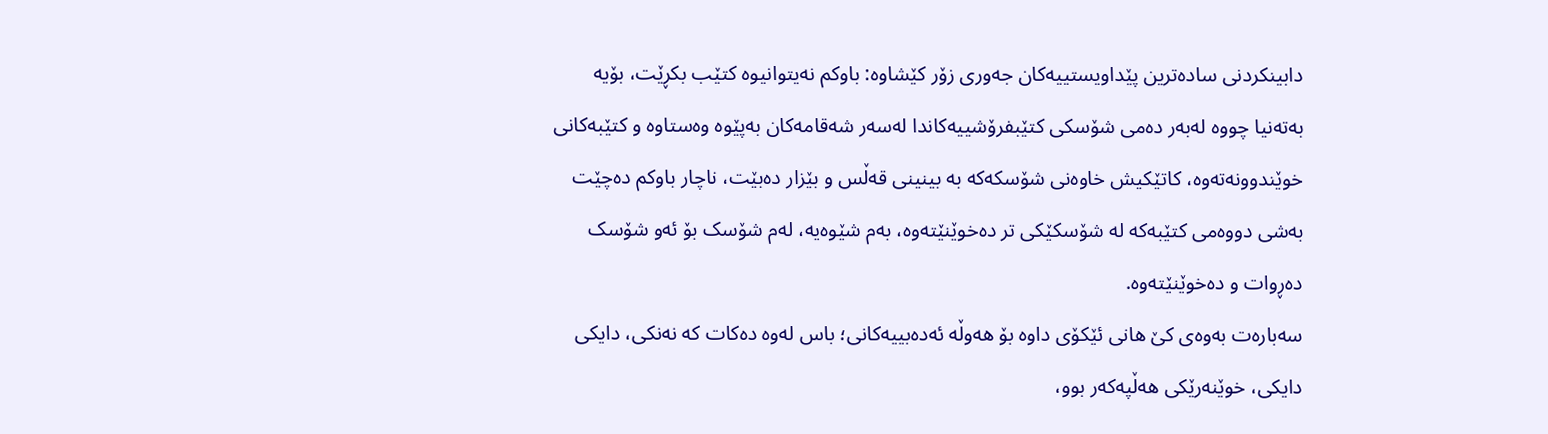دابینکردنی سادەترین پێداویستییەکان جەوری زۆر کێشاوە: باوکم نەیتوانیوە کتێب بکڕێت، بۆیە بەتەنیا چووە لەبەر دەمی شۆسکی کتێبفرۆشییەکاندا لەسەر شەقامەکان بەپێوە وەستاوە و کتێبەکانی خوێندوونەتەوە، کاتێکیش خاوەنی شۆسکەکە بە بینینی قەڵس و بێزار دەبێت، ناچار باوکم دەچێت بەشی دووەمی کتێبەکە لە شۆسکێکی تر دەخوێنێتەوە، بەم شێوەیە، لەم شۆسک بۆ ئەو شۆسک دەڕوات و دەخوێنێتەوە.
سەبارەت بەوەی کێ هانی ئێکۆی داوە بۆ هەوڵە ئەدەبییەکانی؛ باس لەوە دەکات کە نەنکی، دایکی دایکی، خوێنەرێکی هەڵپەکەر بوو،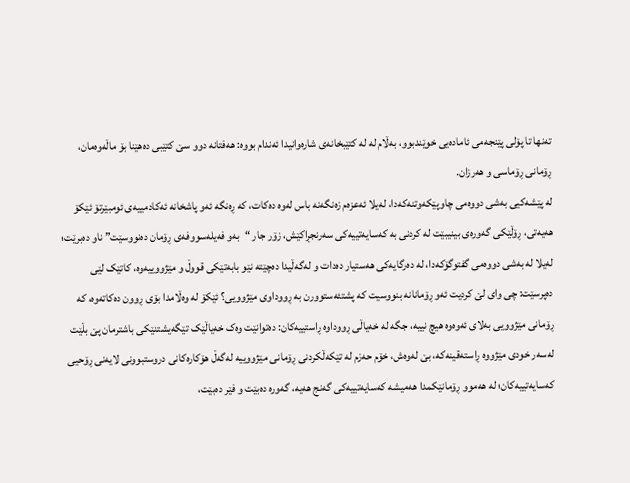تەنها تا پۆلی پێنجەمی ئامادەیی خوێندبوو، بەڵام لە لە کتێبخانەی شارەوانیدا ئەندام بووە: هەفتانە دوو سێ کتێبی دەهێنا بۆ ماڵەوەمان، ڕۆمانی ڕۆماسی و هەرزان.
لە پێشەکیی بەشی دووەمی چاوپێکەوتنەکەدا، لەیلا ئەعزەم زەنگەنە باس لەوە دەکات، کە ڕەنگە ئەو پاشخانە ئەکادمییەی ئومبێرتۆ ئێکۆ هەیەتی، ڕۆڵێکی گەورەی بینیبێت لە کردنی بە کەسایەتییەکی سەرنجڕاکێش، زۆر جار “بەو فەیلەسووفەی ڕۆمان دەنووسێت” ناو دەبرێت؛ لەیلا لە بەشی دووەمی گفتوگۆکەدا، لە دەرگایەکی هەستیار دەدات و لەگەڵیدا دەچێتە نێو بابەتێکی قووڵ و مێژووییەوە، کاتێک لێی دەپرسێت: چی وای لێ کردیت ئەو ڕۆمانانە بنووسیت کە پشتئەستوورن بە ڕووداوی مێژوویی؟ ئێکۆ لە وەڵامدا بۆی ڕوون دەکاتەوە، کە ڕۆمانی مێژوویی بەلای ئەوەوە هیچ نییە، جگە لە خەیاڵی ڕووداوە ڕاستییەکان: دەتوانێت وەک خەیاڵێک تێگەیشتنێکی باشترمان پێ بڵێت لەسەر خودی مێژووە ڕاستەقینەکە، بێ لەوەش، خۆم حەزم لە تێکەڵکردنی ڕۆمانی مێژووییە لەگەڵ هۆکارەکانی دروستبوونی لایەنی ڕۆحیی کەسایەتییەکان؛ لە هەموو ڕۆمانێکمدا هەمیشە کەسایەتییەکی گەنج هەیە، گەورە دەبێت و فێر دەبێت،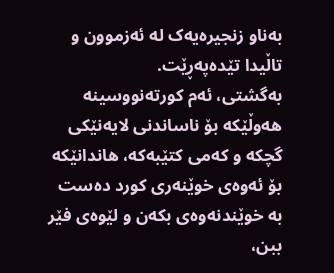بەناو زنجیرەیەک لە ئەزموون و تاڵیدا تێدەپەڕێت.
بەگشتی، ئەم کورتەنووسینە هەوڵێکە بۆ ناساندنی لایەنێکی گچکە و کەمی کتێبەکە، هاندانێکە بۆ ئەوەی خوێنەری کورد دەست بە خوێندنەوەی بکەن و لێوەی فێر ببن،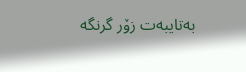بەتایبەت زۆر گرنگە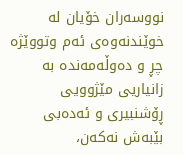نووسەران خۆیان لە خوێندنەوەی ئەم وتووێژە چڕ و دەوڵەمەندە بە زانیاریی مێژوویی ڕۆشنبیری و ئەدەبی بێبەش نەکەن،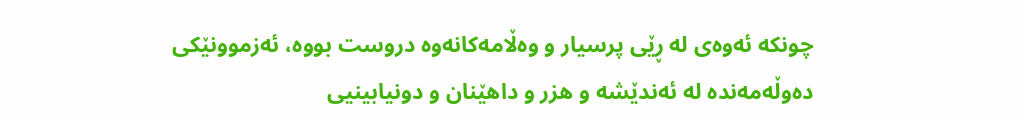چونکە ئەوەی لە ڕێی پرسیار و وەڵامەکانەوە دروست بووە، ئەزموونێکی دەوڵەمەندە لە ئەندێشە و هزر و داهێنان و دونیابینیی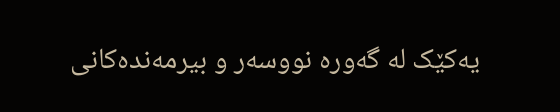یەکێک لە گەورە نووسەر و بیرمەندەکانی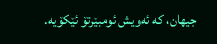جیهان، کە ئەویش ئومبێرتۆ ئێکۆیە.